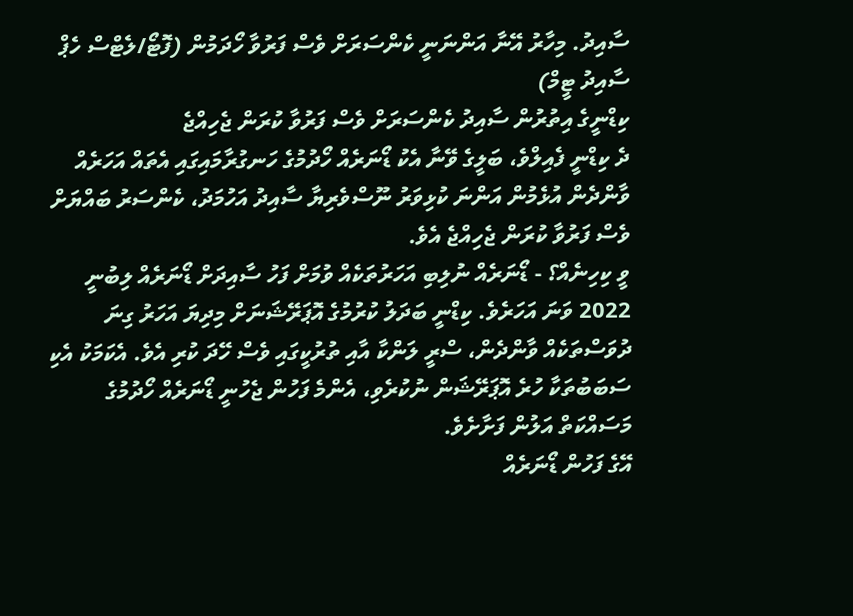ސާއިދު. މިހާރު އޭނާ އަންނަނީ ކެންސަރަށް ވެސް ފަރުވާ ހޯދަމުން (ފޮޓޯ/ލެޓްސް ހެޕް ސާއިދު ޓީމް)
ކިޑްނީގެ އިތުރުން ސާއިދު ކެންސަރަށް ވެސް ފަރުވާ ކުރަން ޖެހިއްޖެ
ދެ ކިޑްނީ ފެއިލްވެ، ބަލީގެ ވޭނާ އެކު ޑޯނަރެއް ހޯދުމުގެ ހަނގުރާމައިގައި އެތައް އަހަރެއް ވާންދެން އުޅެމުން އަންނަ ކުޅިވަރު ނޫސްވެރިޔާ ސާއިދު އަހުމަދު، ކެންސަރު ބައްޔަށް ވެސް ފަރުވާ ކުރަން ޖެހިއްޖެ އެވެ.
ވީ ކިހިނެއް؟ - ޑޯނަރެއް ނުލިބި އަހަރުތަކެއް ވުމަށް ފަހު ސާއިދަށް ޑޯނަރެއް ލިބުނީ 2022 ވަނަ އަހަރެވެ. ކިޑްނީ ބަދަލު ކުރުމުގެ އޮޕަރޭޝަނަށް މިދިޔަ އަހަރު ގިނަ ދުވަސްތަކެއް ވާންދެން، ސްރީ ލަންކާ އާއި ތުރުކީގައި ވެސް ހޭދަ ކުރި އެވެ. އެކަމަކު އެކި ސަބަބުތަކާ ހުރެ އޮޕަރޭޝަން ނުކުރެވި، އެންމެ ފަހުން ޖެހުނީ ޑޯނަރެއް ހޯދުމުގެ މަސައްކަތް އަލުން ފަށާށެވެ.
އޭގެ ފަހުން ޑޯނަރެއް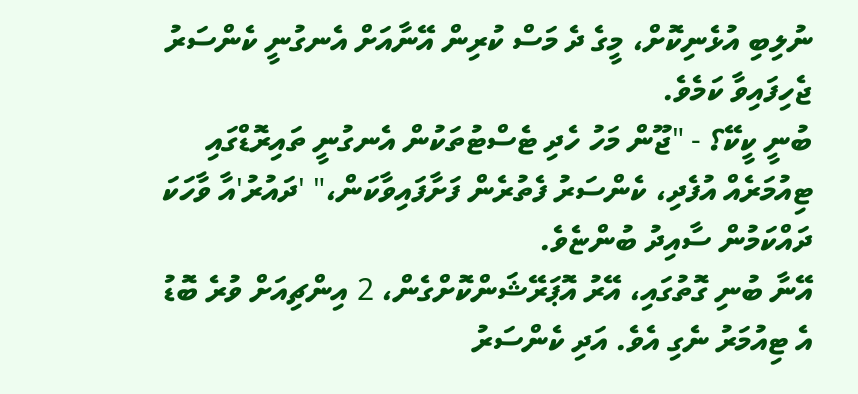ނުލިބި އުޅެނިކޮށް، މީގެ ދެ މަސް ކުރިން އޭނާއަށް އެނގުނީ ކެންސަރު ޖެހިފައިވާ ކަމެވެ.
ބުނީ ކީކޭ؟ - "ޖޫން މަހު ހެދި ޓެސްޓުތަކުން އެނގުނީ ތައިރޮޑްގައި ޓިއުމަރެއް އުފެދި، ކެންސަރު ފެތުރެން ފަށާފައިވާކަން،" 'ދައުރު'އާ ވާހަކަ ދައްކަމުން ސާއިދު ބުންޏެވެ.
އޭނާ ބުނި ގޮތުގައި، އޭރު އޮޕަރޭޝަންކޮށްގެން، 2 އިންޗިއަށް ވުރެ ބޮޑު އެ ޓިއުމަރު ނެގި އެވެ. އަދި ކެންސަރު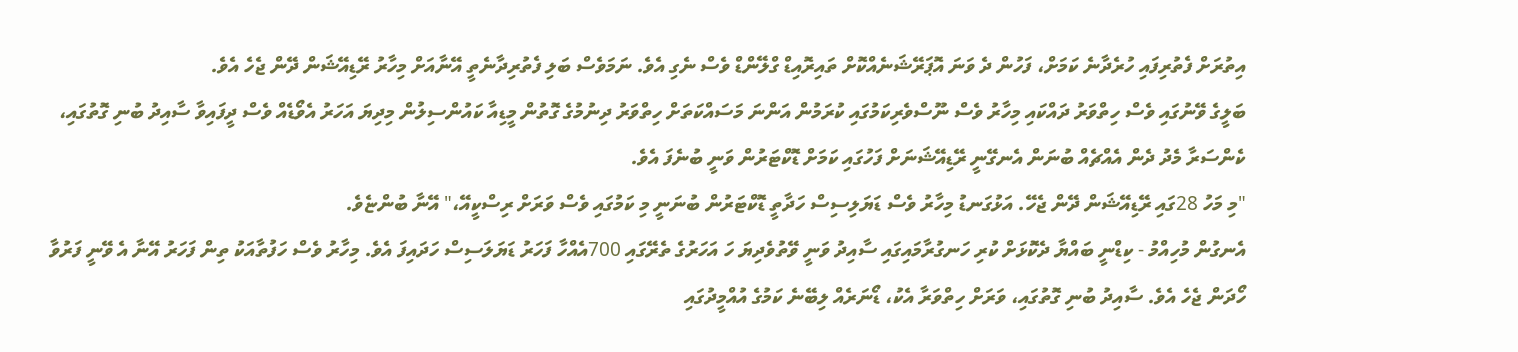އިތުރަށް ފެތުރިފައި ހުރެދާނެ ކަމަށް، ފަހުން ދެ ވަނަ އޮޕަރޭޝަނެއްކޮށް ތައިރޮއިޑް ގްލޭންޑް ވެސް ނެގި އެވެ. ނަމަވެސް ބަލި ފެތުރިދާނެތީ އޭނާއަށް މިހާރު ރޭޑިއޭޝަން ދޭން ޖެހެ އެވެ.
ބަލީގެ ވޭނުގައި ވެސް ހިތްވަރު ދައްކައި މިހާރު ވެސް ނޫސްވެރިކަމުގައި ކުރަމުން އަންނަ މަސައްކަތަށް ހިތްވަރު ދިނުމުގެ ގޮތުން މީޑިއާ ކައުންސިލުން މިދިޔަ އަހަރު އެވޯޑެއް ވެސް ދީފައިވާ ސާއިދު ބުނި ގޮތުގައި، ކެންސަރާ މެދު ދެން އެއްޗެއް ބުނަން އެނގޭނީ ރޭޑިއޭޝަނަށް ފަހުގައި ކަމަށް ޑޮކްޓަރުން ވަނީ ބުނެފަ އެވެ.
"މި މަހު 28ގައި ރޭޑިއޭޝަން ދޭން ޖެހޭ. އަޅުގަނޑު މިހާރު ވެސް ޑަޔަލިސިސް ހަދާތީ ޑޮކްޓަރުން ބުނަނީ މި ކަމުގައި ވެސް ވަރަށް ރިސްކީއޭ،" އޭނާ ބުންޏެވެ.
އެނގުން މުހިއްމު - ކިޑްނީ ބައްޔާ ދެކޮޅަށް ކުރި ހަނގުރާމައިގައި ސާއިދު ވަނީ ވޭތުވެދިޔަ ހަ އަހަރުގެ ތެރޭގައި 700އެއްހާ ފަހަރު ޑަޔަލަސިސް ހަދައިފަ އެވެ. މިހާރު ވެސް ހަފުތާއަކު ތިން ފަހަރު އޭނާ އެ ވޭނީ ފަރުވާ ހޯދަން ޖެހެ އެވެ. ސާއިދު ބުނި ގޮތުގައި، ވަރަށް ހިތްވަރާ އެކު، ޑޯނަރެއް ލިބޭނެ ކަމުގެ އުއްމީދުގައި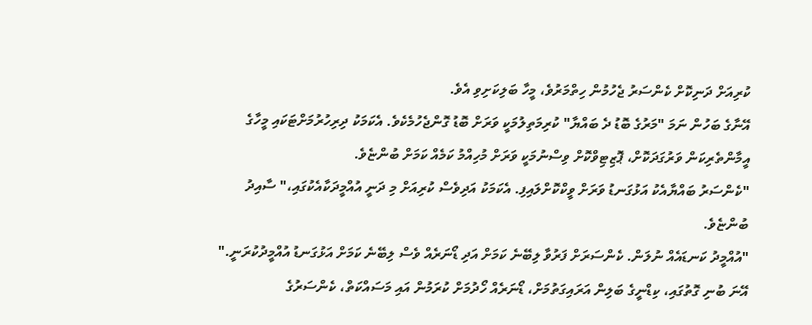ކުރިއަށް ދަނިކޮށް ކެންސަރު ޖެހުމުން ހިތްމަރުވެ، މީހާ ބަލިކަށިވި އެވެ.
އޭނާގެ ބަހުން ނަމަ "މަރުގެ ބޮޑު ދެ ބައްޔާ" ކުރިމަތިލުމަކީ ވަރަށް ބޮޑު ގޮންޖެހުމެކެވެ. އެކަމަކު ދިރިހުރުމަށްޓަކައި މީހާގެ އީމާންތެރިކަން ވަރުގަދަކޮށް، ޕޮޒިޓިވްކޮށް ވިސްނުމަކީ ވަރަށް މުހިއްމު ކަމެއް ކަމަށް ބުންޏެވެ.
"ކެންސަރު ބައްޔާއެކު އަޅުގަނޑު ވަރަށް ވީކްކޮށްލައިފި. އެކަމަކު އަދިވެސް ކުރިއަށް މި ދަނީ އުއްމީދަކާއެކުގައި،" ސާއިދު ބުންޏެވެ.
"އުއްމީދު ކަނޑައެއް ނުލަން. ކެންސަރަށް ފަރުވާ ލިބޭނެ ކަމަށް އަދި ޑޯނަރެއް ވެސް ލިބޭނެ ކަމަށް އަޅުގަނޑު އުއްމީދުކުރަނީ."
އޭނަ ބުނި ގޮތުގައި، ކިޑްނީގެ ބަލިން އަރައިގަތުމަށް، ޑޯނަރެއް ހޯދުމަށް ކުރަމުން އައި މަސައްކަތް، ކެންސަރުގެ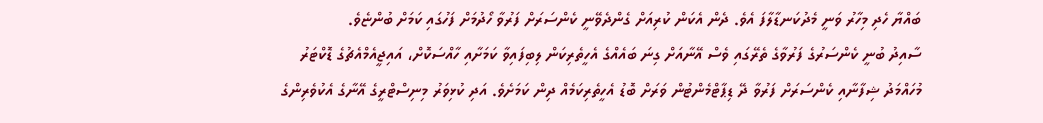ބައްޔާ ހެދި މިހާރު ވަނީ މެދުކަނޑާލާފަ އެވެ. ދެން އެކަން ކުރިއަށް ގެންދެވޭނީ ކެންސަރަށް ފަރުވާ ހޯދުމަށް ފަހުގައި ކަމަށް ބުންޏެވެ.
ސާއިދު ބުނީ ކެންސަރުގެ ފަރުވާގެ ތެރޭގައި ވެސް އޭނާއަށް ގިނަ ބައެއްގެ އެހީތެރިކަން ލިބިފައިވާ ކަމަށާއި ހާއްސަކޮށް، އައިޖީއެމްއެޗުގެ ޑޮކްޓަރު މުހައްމަދު ޝިފާނާއި ކެންސަރަށް ފަރުވާ ދޭ ޑިޕާޓްމެންޓުން ވަރަށް ބޮޑު އެހީތެރިކަމެއް ދިން ކަމަށެވެ. އަދި ކުޅިވަރު މިނިސްޓްރީގެ އޭނާގެ އެކުވެރިންގެ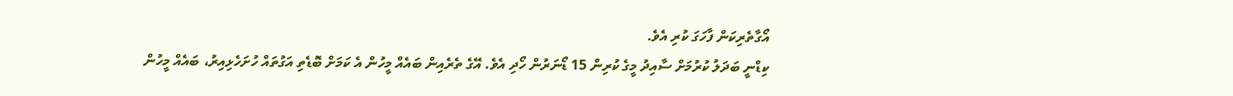އޯގާތެރިކަން ފާހަގަ ކުރި އެވެ.
ކިޑްނީ ބަދަލު ކުރުމަށް ސާއިދު މީގެ ކުރިން 15 ޑޯނަރުން ހޯދި އެވެ. އޭގެ ތެރެއިން ބައެއް މީހުން އެ ކަމަށް ބޮޑެތި އަގުތައް ހުށަހެޅިއިރު، ބައެއް މީހުން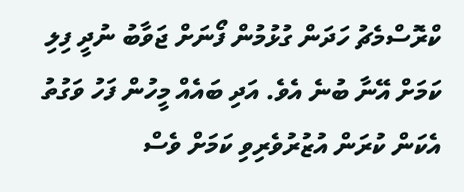ކްރޮސްމެޗު ހަދަން ގުޅުމުން ފޯނަށް ޖަވާބު ނުދީ ފިލި ކަމަށް އޭނާ ބުނެ އެވެ. އަދި ބައެއް މީހުން ފަހު ވަގުތު އެކަން ކުރަން އުޒުރުވެރިވި ކަމަށް ވެސް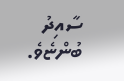ސާއިދު ބުންޏެވެ.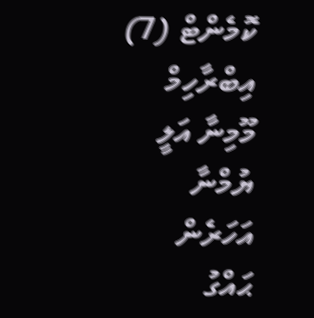ކޮމެންޓް (7)
އިބްރާހިމް
މޫމިނާ އަލީ
ޔުމްނާ
އަހަރެން
ޙައްގު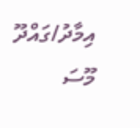އިމާދު/ގައްދޫ
މޫސަ